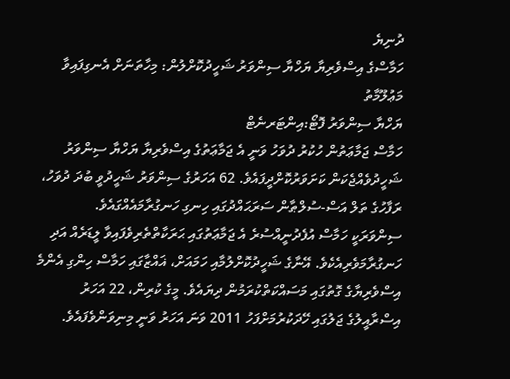ދުނިޔެ
ހަމާސްގެ އިސްވެރިޔާ ޔަހްޔާ ސިންވަރު ޝަހީދުކޮށްލުން: މިހާތަނަށް އެނގިފައިވާ މަޢުލޫމާތު
ޔަހްޔާ ސިންވަރު ފޮޓޯ:އިންޓަރނެޓް
ހަމާސް ޖަމާޢަތުން ހުކުރު ދުވަހު ވަނީ އެ ޖަމާޢަތުގެ އިސްވެރިޔާ ޔަހްޔާ ސިންވަރު ޝަހީދުވެއްޖެކަން ކަށަވަރުކޮށްދީފައެވެ. 62 އަހަރުގެ ސިންވަރު ޝަހީދުވީ ބުދަ ދުވަހު، ރަފާހުގެ ތަލް އަސް-ސުލްޠާން ސަރަޙައްދުގައި ހިނގި ހަނގުރާމައެއްގައެވެ.
ސިންވަރަކީ ހަމާސް އުފެދުނީއްސުރެ އެ ޖަމާޢަތުގައި ޙަރަކާތްތެރިވެފައިވާ ލީޑަރެއް އަދި ހަނގުރާމަވެރިއެކެވެ. އޭނާގެ ޝަހީދުކޮށްލުމާއި ހަމައަށް، ޣައްޒާގައި ހަމާސް ހިންގި އެންމެ އިސްވެރިޔާގެ ގޮތުގައި މަސައްކަތްކުރަމުން ދިޔައެވެ. މީގެ ކުރިން، 22 އަހަރު އިސްރާއީލުގެ ޖަލުގައި ހޭދަކުރުމަށްފަހު 2011 ވަނަ އަހަރު ވަނީ މިނިވަންވެފައެވެ.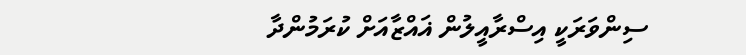ސިންވަރަކީ އިސްރާއީލުން ޣައްޒާއަށް ކުރަމުންދާ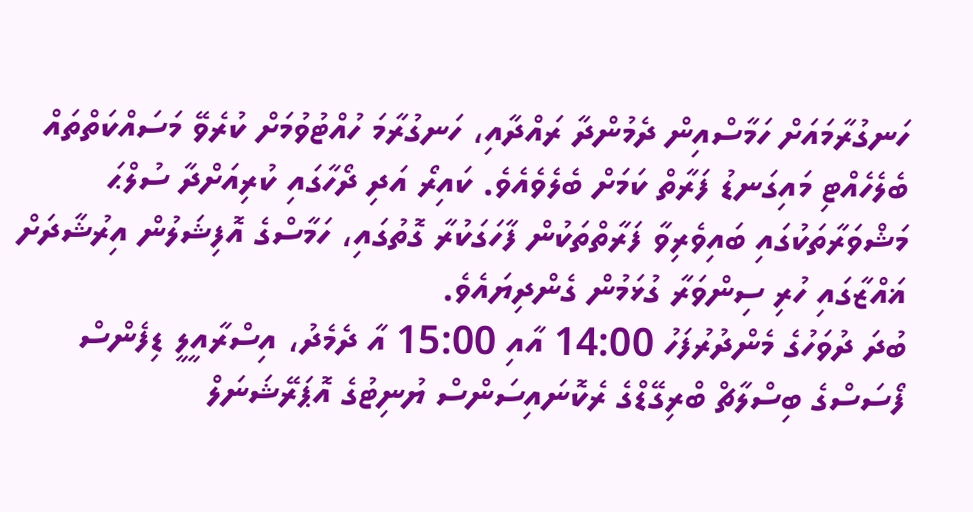ހަނގުރާމައަށް ހަމާސްއިން ދެމުންދާ ރައްދާއި، ހަނގުރާމަ ހުއްޓުވުމަށް ކުރެވޭ މަސައްކަތްތައް ބެލެހެއްޓި މައިގަނޑު ފަރާތް ކަމަށް ބެލެވެއެވެ. ކައިރޯ އަދި ދޯހާގައި ކުރިއަށްދާ ސުލްޙަ މަޝްވަރާތަކުގައި ބައިވެރިވާ ފަރާތްތަކުން ފާހަގަކުރާ ގޮތުގައި، ހަމާސްގެ އޮފިޝަލުން އިރުޝާދަށް ޣައްޒާގައި ހުރި ސިންވަރާ ގުޅަމުން ގެންދިޔައެވެ.
ބުދަ ދުވަހުގެ މެންދުރުފަހު 14:00 އާއި 15:00 އާ ދެމެދު، އިސްރާއީލީ ޑިފެންސް ފޯސަސްގެ ބިސްލާޗް ބްރިގޭޑްގެ ރެކޮނައިސަންސް ޔުނިޓުގެ އޮޕަރޭޝަނަލް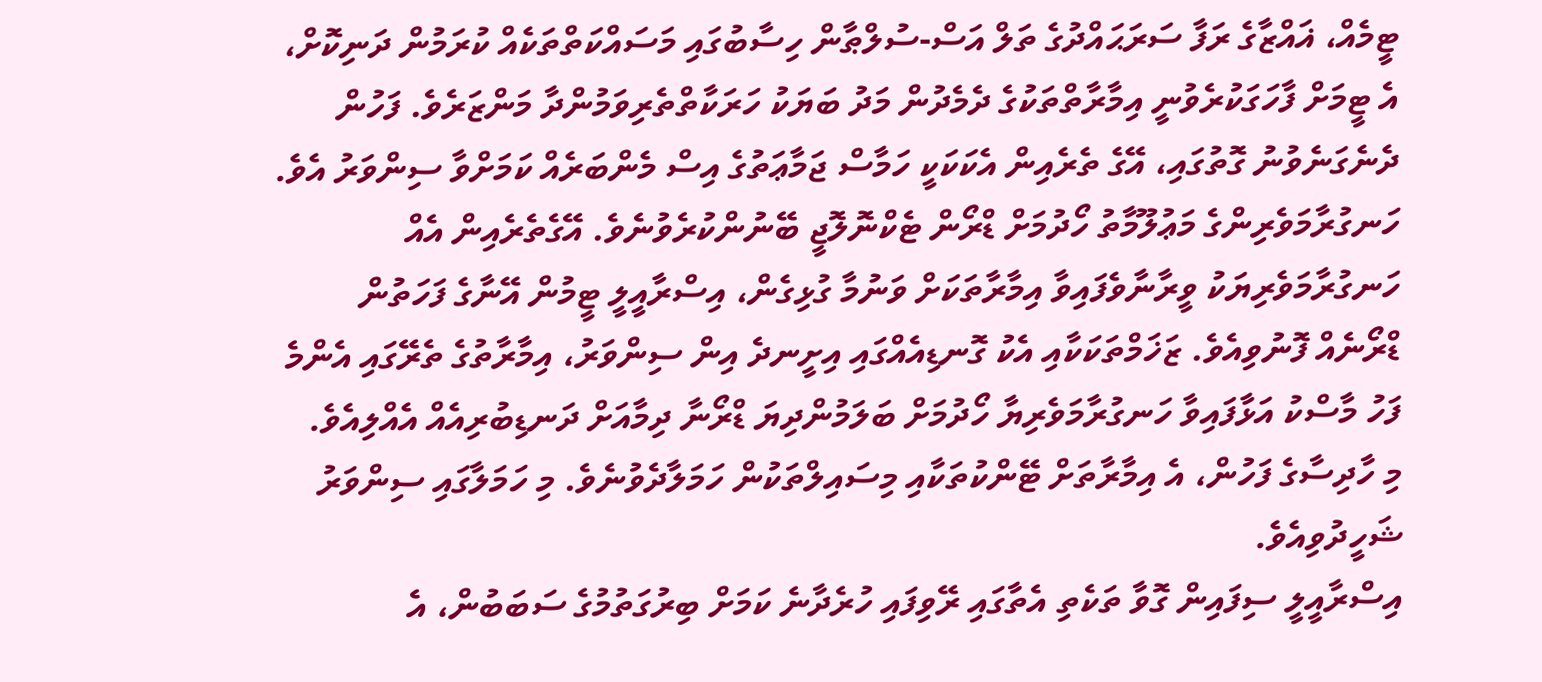ޓީމެއް، ޣައްޒާގެ ރަފާ ސަރަޙައްދުގެ ތަލް އަސް-ސުލްޠާން ހިސާބުގައި މަސައްކަތްތަކެއް ކުރަމުން ދަނިކޮށް، އެ ޓީމަށް ފާހަގަކުރެވުނީ އިމާރާތްތަކުގެ ދެމެދުން މަދު ބަޔަކު ހަރަކާތްތެރިވަމުންދާ މަންޒަރެވެ. ފަހުން ދެނެގަނެވުނު ގޮތުގައި، އޭގެ ތެރެއިން އެކަކަކީ ހަމާސް ޖަމާޢަތުގެ އިސް މެންބަރެއް ކަމަށްވާ ސިންވަރު އެވެ.
ހަނގުރާމަވެރިންގެ މަޢުލޫމާތު ހޯދުމަށް ޑްރޯން ޓެކްނޮލޮޖީ ބޭނުންކުރެވުނެވެ. އޭގެތެރެއިން އެއް ހަނގުރާމަވެރިޔަކު ވީރާނާވެފައިވާ އިމާރާތަކަށް ވަނުމާ ގުޅިގެން، އިސްރާއީލީ ޓީމުން އޭނާގެ ފަހަތުން ޑްރޯނެއް ފޮނުވިއެވެ. ޒަޚަމްތަކަކާއި އެކު ގޮނޑިއެއްގައި އިށީނދެ އިން ސިންވަރު، އިމާރާތުގެ ތެރޭގައި އެންމެ ފަހު މާސްކު އަޅާފައިވާ ހަނގުރާމަވެރިޔާ ހޯދުމަށް ބަލަމުންދިޔަ ޑްރޯނާ ދިމާއަށް ދަނޑިބުރިއެއް އެއްލިއެވެ.
މި ހާދިސާގެ ފަހުން، އެ އިމާރާތަށް ޓޭންކުތަކާއި މިސައިލްތަކުން ހަމަލާދެވުނެވެ. މި ހަމަލާގައި ސިންވަރު ޝަހީދުވިއެވެ.
އިސްރާއީލީ ސިފައިން ގޮވާ ތަކެތި އެތާގައި ރޭވިފައި ހުރެދާނެ ކަމަށް ބިރުގަތުމުގެ ސަބަބުން، އެ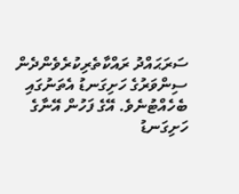ސަރަޙައްދު ރައްކާތެރިކުރެވެންދެން ސިންވަރުގެ ހަށިގަނޑު އެތަނުގައި ބެހެއްޓުނެވެ. އޭގެ ފަހުން އޭނާގެ ހަށިގަނޑު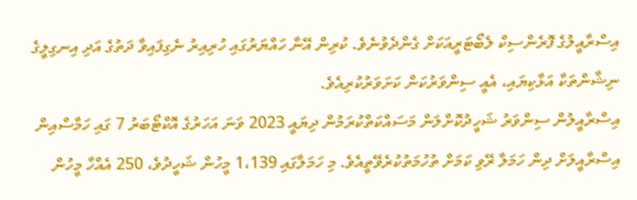އިސްރާއީލުގެ ފޮރެންސިކް ލެބޯޓަރީއަކަށް ގެންދެވުނެވެ. ކުރިން އޭނާ ހައްޔަރުގައި ހުރިއިރު ނެގިފައިވާ ދަތުގެ އަދި އިނގިލީގެ ނިޝާންތަކާ އަޅާކިޔައި، އެއީ ސިންވަރުކަން ކަށަވަރުކުރިއެވެ.
އިސްރާއީލުން ސިންވަރު ޝަހީދުކޮށްލަން މަސައްކަތްކުރަމުން ދިޔައީ 2023 ވަނަ އަހަރުގެ އޮކްޓޯބަރު 7 ގައި ހަމާސްއިން އިސްރާއީލަށް ދިން ހަމަލާ ރޭވި ކަމަށް ތުހުމަތުކުރެވޭތީއެވެ. މި ހަމަލާގައި 1،139 މީހުން ޝަހީދުވެ، 250 އެއްހާ މީހުން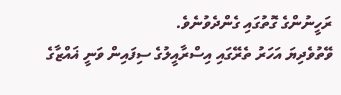ރަހީނުންގެ ގޮތުގައި ގެންދެވުނެވެ.
ވޭތުވެދިޔަ އަހަރު ތެރޭގައި އިސްރާއީލުގެ ސިފައިން ވަނީ ޣައްޒާގެ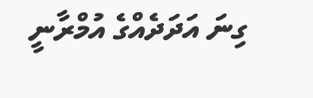ގިނަ އަދަދެއްގެ އުމްރާނީ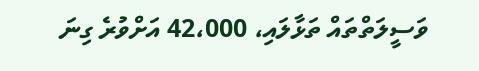ވަސީލަތްތައް ތަޅާލައި، 42،000 އަށްވުރެ ގިނަ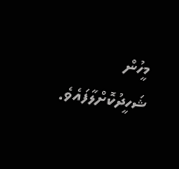މީހުން ޝަހީދުކޮށްލާފައެވެ.